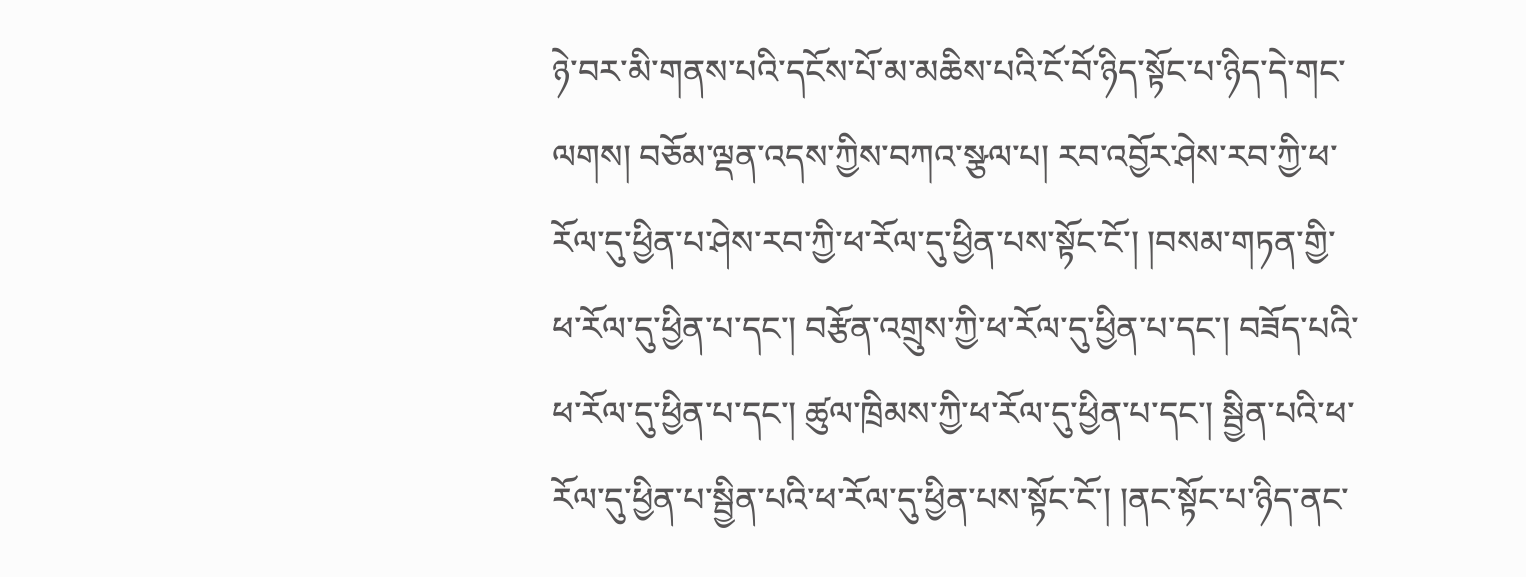ཉེ་བར་མི་གནས་པའི་དངོས་པོ་མ་མཆིས་པའི་ངོ་བོ་ཉིད་སྟོང་པ་ཉིད་དེ་གང་ལགས། བཅོམ་ལྡན་འདས་ཀྱིས་བཀའ་སྩལ་པ། རབ་འབྱོར་ཤེས་རབ་ཀྱི་ཕ་རོལ་དུ་ཕྱིན་པ་ཤེས་རབ་ཀྱི་ཕ་རོལ་དུ་ཕྱིན་པས་སྟོང་ངོ་། །བསམ་གཏན་གྱི་ཕ་རོལ་དུ་ཕྱིན་པ་དང་། བརྩོན་འགྲུས་ཀྱི་ཕ་རོལ་དུ་ཕྱིན་པ་དང་། བཟོད་པའི་ཕ་རོལ་དུ་ཕྱིན་པ་དང་། ཚུལ་ཁྲིམས་ཀྱི་ཕ་རོལ་དུ་ཕྱིན་པ་དང་། སྦྱིན་པའི་ཕ་རོལ་དུ་ཕྱིན་པ་སྦྱིན་པའི་ཕ་རོལ་དུ་ཕྱིན་པས་སྟོང་ངོ་། །ནང་སྟོང་པ་ཉིད་ནང་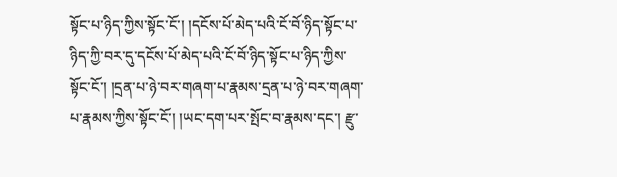སྟོང་པ་ཉིད་ཀྱིས་སྟོང་ངོ་། །དངོས་པོ་མེད་པའི་ངོ་བོ་ཉིད་སྟོང་པ་ཉིད་ཀྱི་བར་དུ་དངོས་པོ་མེད་པའི་ངོ་བོ་ཉིད་སྟོང་པ་ཉིད་ཀྱིས་སྟོང་ངོ་། །དྲན་པ་ཉེ་བར་གཞག་པ་རྣམས་དྲན་པ་ཉེ་བར་གཞག་པ་རྣམས་ཀྱིས་སྟོང་ངོ་། །ཡང་དག་པར་སྤོང་བ་རྣམས་དང་། རྫུ་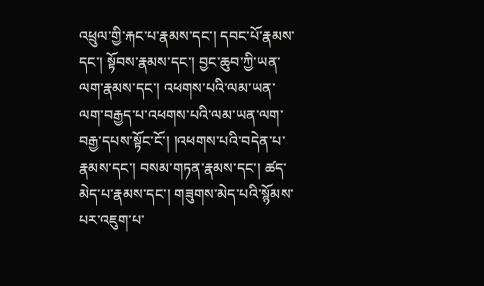འཕྲུལ་གྱི་རྐང་པ་རྣམས་དང་། དབང་པོ་རྣམས་དང་། སྟོབས་རྣམས་དང་། བྱང་ཆུབ་ཀྱི་ཡན་ལག་རྣམས་དང་། འཕགས་པའི་ལམ་ཡན་ལག་བརྒྱད་པ་འཕགས་པའི་ལམ་ཡན་ལག་བརྒྱ་དཔས་སྟོང་ངོ་། །འཕགས་པའི་བདེན་པ་རྣམས་དང་། བསམ་གཏན་རྣམས་དང་། ཚད་མེད་པ་རྣམས་དང་། གཟུགས་མེད་པའི་སྙོམས་པར་འཇུག་པ་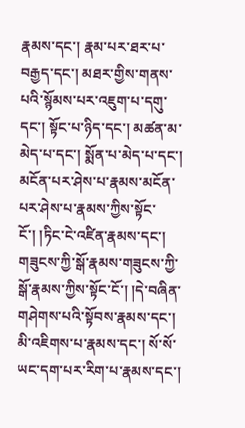རྣམས་དང་། རྣམ་པར་ཐར་པ་བརྒྱད་དང་། མཐར་གྱིས་གནས་པའི་སྙོམས་པར་འཇུག་པ་དགུ་དང་། སྟོང་པ་ཉིད་དང་། མཚན་མ་མེད་པ་དང་། སྨོན་པ་མེད་པ་དང་། མངོན་པར་ཤེས་པ་རྣམས་མངོན་པར་ཤེས་པ་རྣམས་ཀྱིས་སྟོང་ངོ་། །ཏིང་ངེ་འཛིན་རྣམས་དང་། གཟུངས་ཀྱི་སྒོ་རྣམས་གཟུངས་ཀྱི་སྒོ་རྣམས་ཀྱིས་སྟོང་ངོ་། །དེ་བཞིན་གཤེགས་པའི་སྟོབས་རྣམས་དང་། མི་འཇིགས་པ་རྣམས་དང་། སོ་སོ་ཡང་དག་པར་རིག་པ་རྣམས་དང་།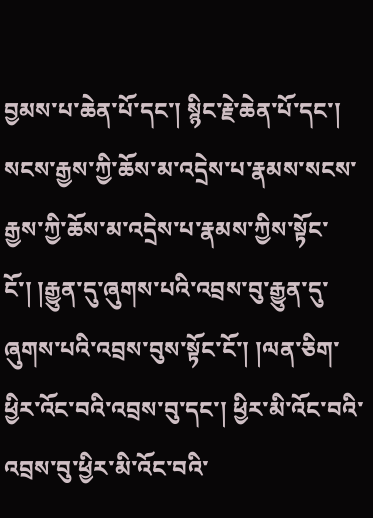བྱམས་པ་ཆེན་པོ་དང་། སྙིང་རྗེ་ཆེན་པོ་དང་། སངས་རྒྱས་ཀྱི་ཆོས་མ་འདྲེས་པ་རྣམས་སངས་རྒྱས་ཀྱི་ཆོས་མ་འདྲེས་པ་རྣམས་ཀྱིས་སྟོང་ངོ་། །རྒྱུན་དུ་ཞུགས་པའི་འབྲས་བུ་རྒྱུན་དུ་ཞུགས་པའི་འབྲས་བུས་སྟོང་ངོ་། །ལན་ཅིག་ཕྱིར་འོང་བའི་འབྲས་བུ་དང་། ཕྱིར་མི་འོང་བའི་འབྲས་བུ་ཕྱིར་མི་འོང་བའི་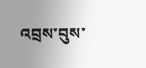འབྲས་བུས་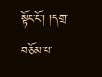སྟོང་ངོ་། །དགྲ་བཅོམ་པ་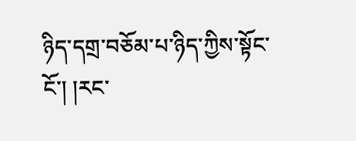ཉིད་དགྲ་བཅོམ་པ་ཉིད་ཀྱིས་སྟོང་ངོ་། །རང་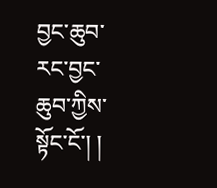བྱང་ཆུབ་རང་བྱང་ཆུབ་ཀྱིས་སྟོང་ངོ་། །